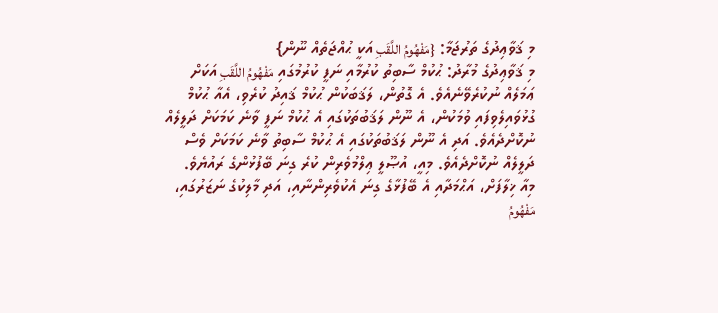މި ޤަވާޢިދުގެ ތަރުޖަމާ: {مَفْهُومُ اللَّقَبِ އަކީ ޙުއްޖަތެއް ނޫން}
މި ޤަވާޢިދުގެ މުރާދު: ޙުކުމް ސާބިތު ކުރުމާއި ނަފީ ކުރުމުގައި مَفْهُومُ اللَّقَبِ އަކަށް ޢަމަލެއް ނުކުރެވޭނެއެވެ. އެ ގޮތުން، ލަޤަބަކުން ޙުކުމް ޤައިދު ކުރެވި، އެއާ ޙުކުމް ގުޅުވައިލެވިފައި ވުމަކުން، އެ ނޫން ލަޤަބުތަކުގައި އެ ޙުކުމް ނަފީ ވާނެ ކަމަކަށް ދަލީލެއް ނުކޮށްދެއެވެ. އަދި އެ ނޫން ލަޤަބުތަކުގައި އެ ޙުކުމް ސާބިތު ވާނެ ކަމަކަށް ވެސް ދަލީލެއް ނުކޮށްދެއެވެ. މިއީ، އުޞޫލީ ޢިލްމުވެރިން ކުރެ ގިނަ ބޭފުޅުންގެ ރައުޔެވެ.
މިއާ ޚިލާފަށް، އަޙްމަދާއި އެ ބޭފުޅާގެ ގިނަ އެކުވެރިންނާއި، އަދި މާލިކުގެ ނަޒަރުގައި، مَفْهُومُ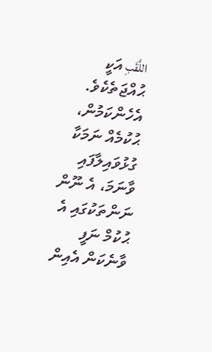اللَّقَبِ އަކީ ޙުއްޖަތެކެވެ. އެހެންކަމުން، ޙުކުމެއް ނަމަކާ ގުޅުވައިލާފައި ވާނަމަ، އެ ނޫން ނަންތަކުގައި އެ ޙުކުމް ނަފީ ވާނެކަން އެއިން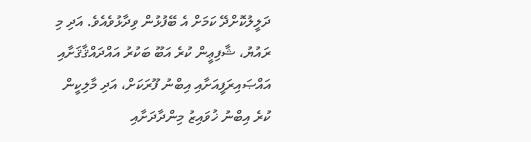ދަލީލުކޮށްދޭ ކަމަށް އެ ބޭފުޅުން ވިދާޅުވެއެވެ. އަދި މި ރައުޔު، ޝާފިޢީން ކުރެ އަބޫ ބަކުރު އައްދައްޤާޤަށާއި އައްޞައިރަފީއަށާއި އިބްނު ފޫރަކަށް، އަދި މާލިކީން ކުރެ އިބްނު ޚުވައިޒު މިންދާދަށާއި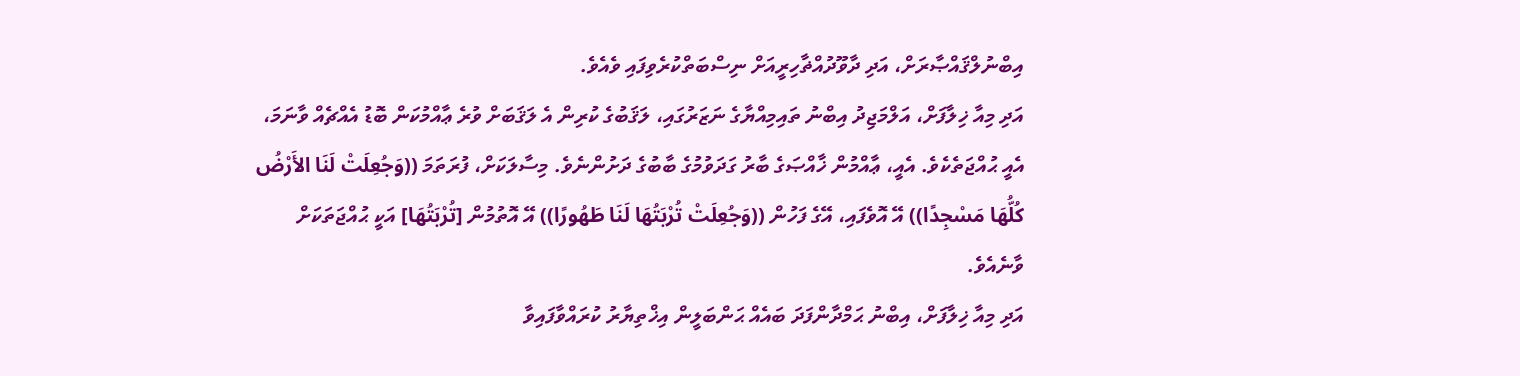އިބްނުލްޤައްޞާރަށް، އަދި ދާވޫދުއްޡާހިރީއަށް ނިސްބަތްކުރެވިފައި ވެއެވެ.
އަދި މިއާ ޚިލާފަށް، އަލްމަޖިދު އިބްނު ތައިމިއްޔާގެ ނަޒަރުގައި، ލަޤަބުގެ ކުރިން އެ ލަޤަބަށް ވުރެ ޢާއްމުކަން ބޮޑު އެއްޗެއް ވާނަމަ، އެއީ ޙުއްޖަތެކެވެ. އެއީ، ޢާއްމުން ޚާއްޞަގެ ބާރު ގަދަވުމުގެ ބާބުގެ ދަށުންނެވެ. މިސާލަކަށް، ފުރަތަމަ ((وَجُعِلَتْ لَنَا الأَرْضُ كُلُّهَا مَسْجِدًا)) އޭ އޮވެފައި، އޭގެ ފަހުން ((وَجُعِلَتْ تُرْبَتُهَا لَنَا طَهُورًا)) އޭ އޮތުމުން [تُرْبَتُهَا] އަކީ ޙުއްޖަތަކަށް ވާނެއެވެ.
އަދި މިއާ ޚިލާފަށް، އިބްނު ޙަމްދާންފަދަ ބައެއް ޙަންބަލީން އިޚްތިޔާރު ކުރައްވާފައިވާ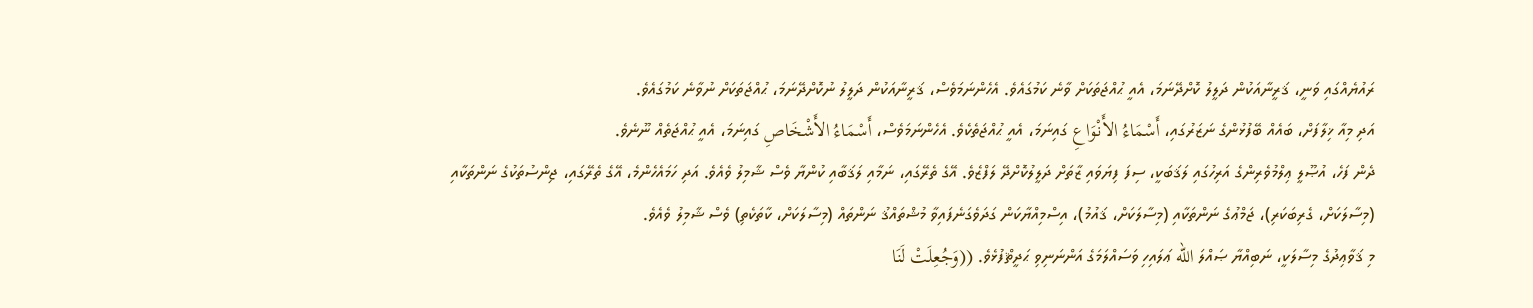ރައުޔެއްގައި ވަނީ، ޤަރީނާއަކުން ދަލީލު ކޮށްދޭނަމަ، އެއީ ޙުއްޖަތަކަށް ވާނެ ކަމުގައެވެ. އެހެންނަމަވެސް، ޤަރީނާއަކުން ދަލީލު ނުކޮށްދޭނަމަ، ޙުއްޖަތަކަށް ނުވާނެ ކަމުގައެވެ.
އަދި މިއާ ޚިލާފަށް، ބައެއް ބޭފުޅުންގެ ނަޒަރުގައި، أَسْمَاءُ الأَنْوَاعِ ގައިނަމަ، އެއީ ޙުއްޖަތެކެވެ. އެހެންނަމަވެސް، أَسْمَاءُ الأَشْخَاصِ ގައިނަމަ، އެއީ ޙުއްޖަތެއް ނޫނެވެ.
ދެން ފަހެ، އުޞޫލީ ޢިލްމުވެރިންގެ އަރިހުގައި ލަޤަބަކީ، ސިފަ ފިޔަވައި ޒާތަށް ދަލީލުކޮށްދޭ ލަފްޒެވެ. އޭގެ ތެރޭގައި، ނަމާއި ލަޤަބާއި ކުންޔާ ވެސް ޝާމިލު ވެއެވެ. އަދި ހަމައެހެންމެ، އޭގެ ތެރޭގައި، ޖިންސުތަކުގެ ނަންތަކާއި (މިސާލަކަށް، ގެރިބަކަރި)، ޖަމްޢުގެ ނަންތަކާއި (މިސާލަކަށް، ޤައުމު)، އިސްމިއްޔާކަން ގަދަވެގަނެފައިވާ މުޝްތައްޤު ނަންތައް (މިސާލަކަށް، ކާތަކެތި) ވެސް ޝާމިލު ވެއެވެ.
މި ޤަވާޢިދުގެ މިސާލަކީ، ނަބިއްޔާ ޞައްލަ الله ޢަލައިހި ވަސައްލަމަގެ އަންނަނިވި ޙަދީޘްފުޅެވެ. ((وَجُعِلَتْ لَنَا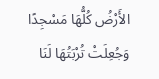الأَرْضُ كُلُّهَا مَسْجِدًا وَجُعِلَتْ تُرْبَتُهَا لَنَا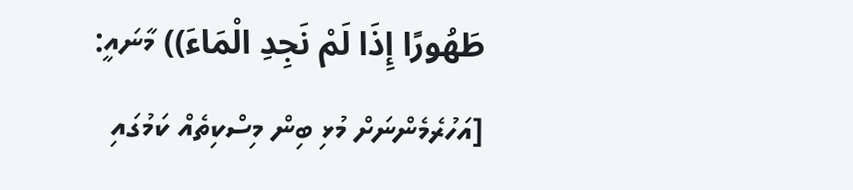طَهُورًا إِذَا لَمْ نَجِدِ الْمَاءَ)) މާނައީ: [އަހުރެމެންނަށް މުޅި ބިން މިސްކިތެއް ކަމުގައި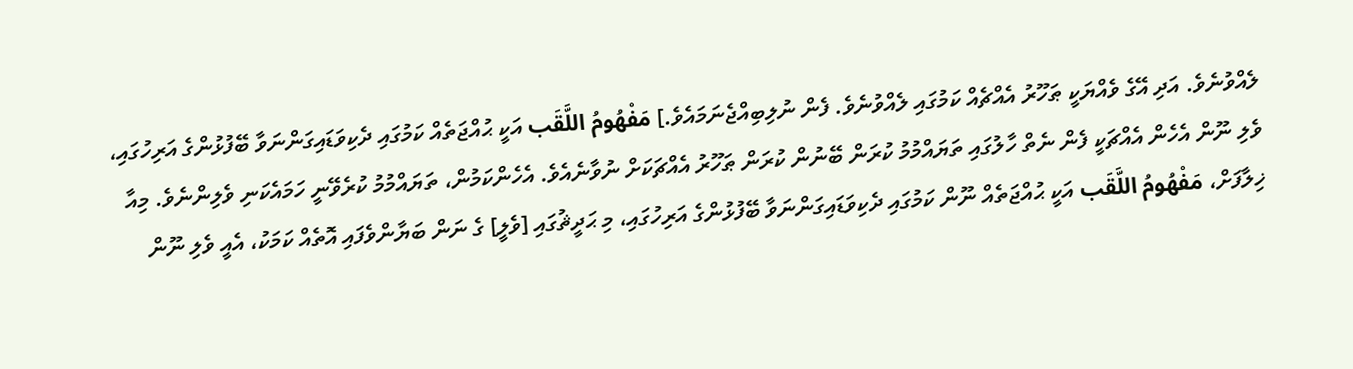ލެއްވުނެވެ. އަދި އޭގެ ވެއްޔަކީ ޠަހޫރު އެއްޗެއް ކަމުގައި ލެއްވުނެވެ. ފެން ނުލިބިއްޖެނަމައެވެ.] مَفْهُومُ اللَّقَب އަކީ ޙުއްޖަތެއް ކަމުގައި ދެކިވަޑައިގަންނަވާ ބޭފުޅުންގެ އަރިހުގައި، ވެލި ނޫން އެހެން އެއްޗަކީ ފެން ނެތް ހާލުގައި ތަޔައްމުމު ކުރަން ބޭނުން ކުރަން ޠަހޫރު އެއްޗަކަށް ނުވާނެއެވެ. އެހެންކަމުން، ތަޔައްމުމު ކުރެވޭނީ ހަމައެކަނި ވެލިންނެވެ. މިއާ ޚިލާފަށް، مَفْهُومُ اللَّقَب އަކީ ޙުއްޖަތެއް ނޫން ކަމުގައި ދެކިވަޑައިގަންނަވާ ބޭފުޅުންގެ އަރިހުގައި، މި ޙަދީޘުގައި [ވެލީ] ގެ ނަން ބަޔާންވެފައި އޮތެއް ކަމަކު، އެއީ ވެލި ނޫން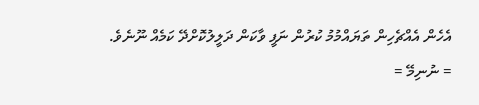އެހެން އެއްޗެހިން ތަޔައްމުމު ކުރުން ނަފީ ވާކަން ދަލީލުކޮށްދޭ ކަމެއް ނޫނެވެ.
= ނުނިމޭ =